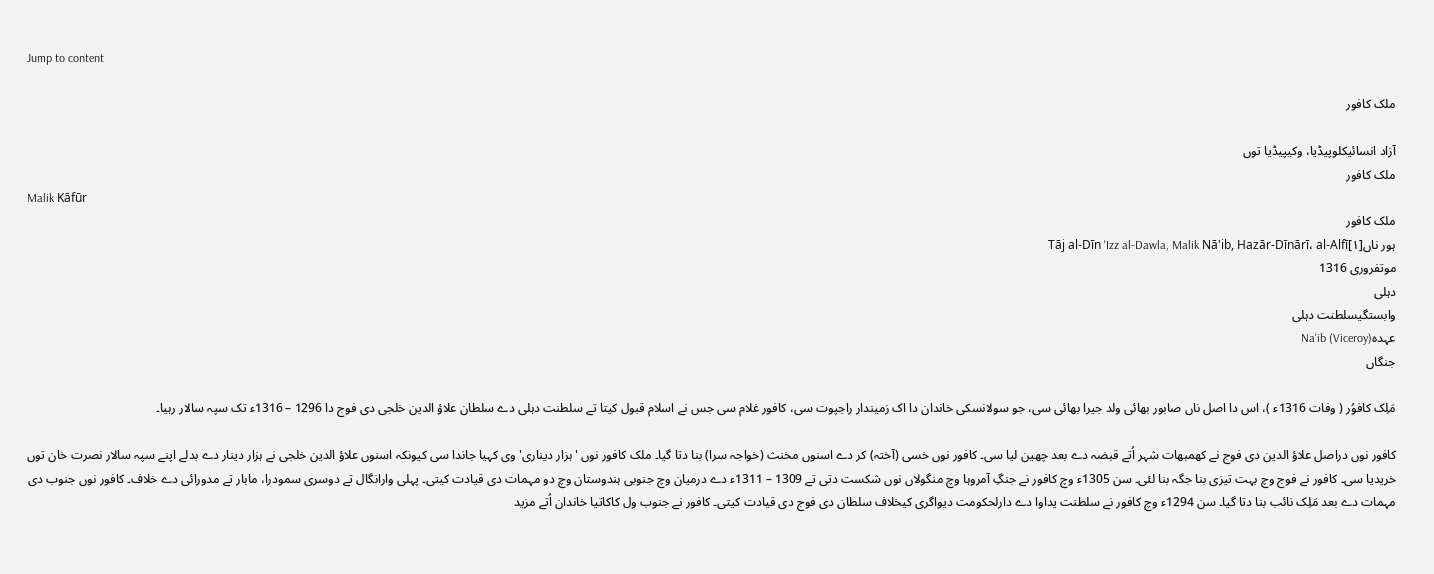Jump to content

ملک کافور

آزاد انسائیکلوپیڈیا، وکیپیڈیا توں
ملک کافور
Malik Kāfūr
ملک کافور
ہور ناںTāj al-Dīn 'Izz al-Dawla, Malik Nā'ib, Hazār-Dīnārī، al-Alfī[۱]
موتفروری 1316
دہلی
وابستگیسلطنت دہلی
عہدہNa'ib (Viceroy)
جنگاں

مَلِک کافوُر ( وفات 1316ء )، اس دا اصل ناں صابور بھائی ولد جیرا بھائی سی، جو سولانسکی خاندان دا اک زمیندار راجپوت سی، کافور غلام سی جس نے اسلام قبول کیتا تے سلطنت دہلی دے سلطان علاؤ الدین خلجی دی فوج دا 1296 – 1316ء تک سپہ سالار رہیا۔

کافور نوں دراصل علاؤ الدین دی فوج نے کھمبھات شہر اُتے قبضہ دے بعد چھین لیا سی۔ کافور نوں خسی (آختہ) کر دے اسنوں مخنث (خواجہ سرا) بنا دتا گیا۔ ملک کافور نوں 'ہزار دیناری' وی کہیا جاندا سی کیونکہ اسنوں علاؤ الدین خلجی نے ہزار دینار دے بدلے اپنے سپہ سالار نصرت خان توں خریدیا سی۔ کافور نے فوج وچ بہت تیزی بنا جگہ بنا لئی۔ سن 1305ء وچ کافور نے جنگِ آمروہا وچ منگولاں نوں شکست دتی تے 1309 – 1311ء دے درمیان وچ جنوبی ہندوستان وچ دو مہمات دی قیادت کیتی۔ پہلی وارانگال تے دوسری سمودرا، مابار تے مدورائی دے خلاف۔ کافور نوں جنوب دی مہمات دے بعد مَلِک نائب بنا دتا گیا۔ سن 1294ء وچ کافور نے سلطنت یداوا دے دارلحکومت دیواگری کیخلاف سلطان دی فوج دی قیادت کیتی۔ کافور نے جنوب ول کاکاتیا خاندان اُتے مزید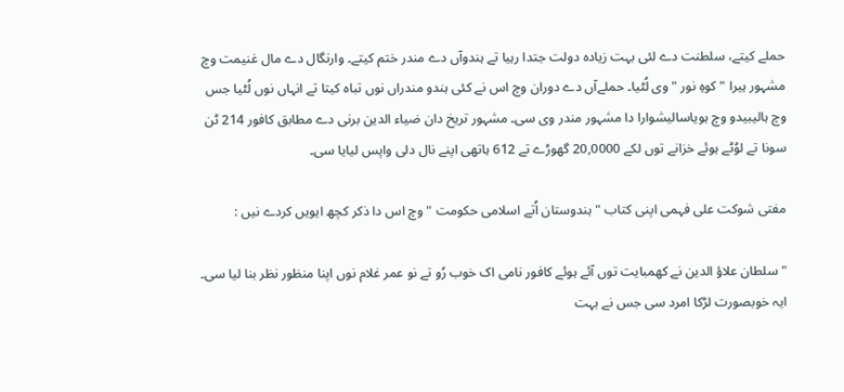حملے کیتے، سلطنت دے لئی بہت زیادہ دولت جتدا رہیا تے ہندوآں دے مندر ختم کیتے۔ وارنگال دے مال غنیمت وچ مشہور ہیرا " کوہِ نور " وی لُٹیا۔ حملےآں دے دوران وچ اس نے کئی ہندو مندراں نوں تباہ کیتا تے انہاں نوں لُٹیا جس وچ ہالیبیدو وچ ہویاسالیشوارا دا مشہور مندر وی سی۔ مشہور تریخ دان ضیاء الدین برنی دے مطابق کافور 214 ٹن سونا تے لوُٹے ہوئے خزانے توں لکے 20,0000 گھوڑے تے 612 ہاتھی اپنے نال دلی واپس لیایا سی۔

مفتی شوکت علی فہمی اپنی کتاب " ہندوستان اُتے اسلامی حکومت " وچ اس دا ذکر کچھ ایویں کردے نیں :

" سلطان علاؤ الدین نے کھمبایت توں آئے ہوئے کافور نامی اک خوب رُو تے نو عمر غلام نوں اپنا منظور نظر بنا لیا سی۔ ایہ خوبصورت لڑکا امرد سی جس نے بہت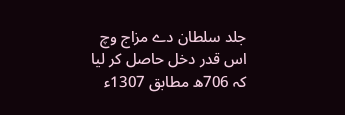جلد سلطان دے مزاج وچ اس قدر دخل حاصل کر لیا کہ 706ھ مطابق 1307ء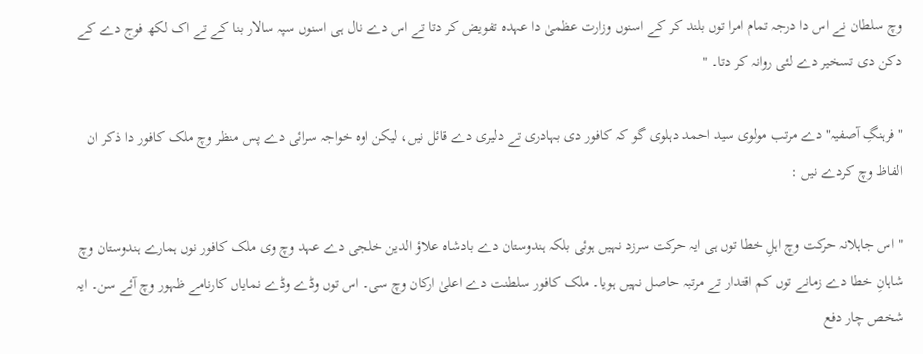وچ سلطان نے اس دا درجہ تمام امرا توں بلند کر کے اسنوں وزارت عظمیٰ دا عہدہ تفویض کر دتا تے اس دے نال ہی اسنوں سپہ سالار بنا کے تے اک لکھ فوج دے کے دکن دی تسخیر دے لئی روانہ کر دتا۔ "

"فرہنگِ آصفیہ" دے مرتب مولوی سید احمد دہلوی گو کہ کافور دی بہادری تے دلیری دے قائل نیں، لیکن اوہ خواجہ سرائی دے پس منظر وچ ملک کافور دا ذکر ان الفاظ وچ کردے نیں :

" اس جاہلانہ حرکت وچ اہلِ خطا توں ہی ایہ حرکت سرزد نہیں ہوئی بلکہ ہندوستان دے بادشاہ علاؤ الدین خلجی دے عہد وچ وی ملک کافور نوں ہمارے ہندوستان وچ شاہانِ خطا دے زمانے توں کم اقتدار تے مرتبہ حاصل نہیں ہویا۔ ملک کافور سلطنت دے اعلیٰ ارکان وچ سی۔ اس توں وڈے وڈے نمایاں کارنامے ظہور وچ آئے سن۔ ایہ شخص چار دفع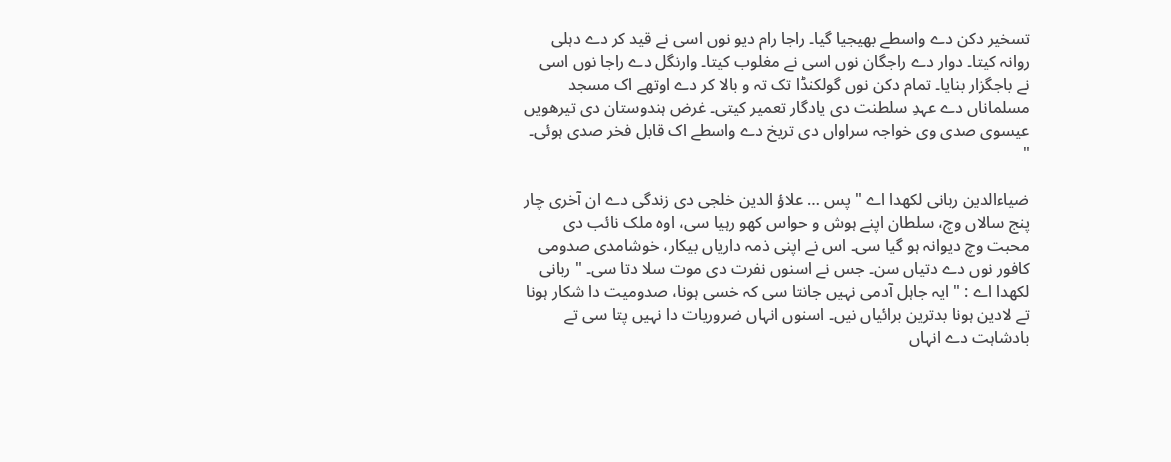تسخیر دکن دے واسطے بھیجیا گیا۔ راجا رام دیو نوں اسی نے قید کر دے دہلی روانہ کیتا۔ دوار دے راجگان نوں اسی نے مغلوب کیتا۔ وارنگل دے راجا نوں اسی نے باجگزار بنایا۔ تمام دکن نوں گولکنڈا تک تہ و بالا کر دے اوتھے اک مسجد مسلماناں دے عہدِ سلطنت دی یادگار تعمیر کیتی۔ غرض ہندوستان دی تیرھویں عیسوی صدی وی خواجہ سراواں دی تریخ دے واسطے اک قابل فخر صدی ہوئی۔ "

ضیاءالدین ربانی لکھدا اے " پس … علاؤ الدین خلجی دی زندگی دے ان آخری چار پنج سالاں وچ، سلطان اپنے ہوش و حواس کھو رہیا سی، اوہ ملک نائب دی محبت وچ دیوانہ ہو گیا سی۔ اس نے اپنی ذمہ داریاں بیکار، خوشامدی صدومی کافور نوں دے دتیاں سن۔ جس نے اسنوں نفرت دی موت سلا دتا سی۔ " ربانی لکھدا اے : " ایہ جاہل آدمی نہیں جانتا سی کہ خسی ہونا، صدومیت دا شکار ہونا تے لادین ہونا بدترین برائیاں نیں۔ اسنوں انہاں ضروریات دا نہیں پتا سی تے بادشاہت دے انہاں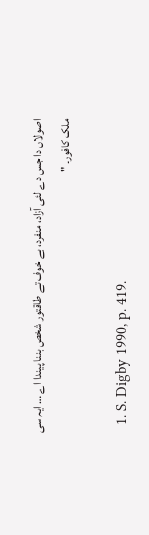اصولاں دا جس دے لئی آزاد، منفرد، بے خوف تے طاقتور شخص بننا پیندا اے … ایہ سی ملک کافور۔ "

  1. S. Digby 1990, p. 419.